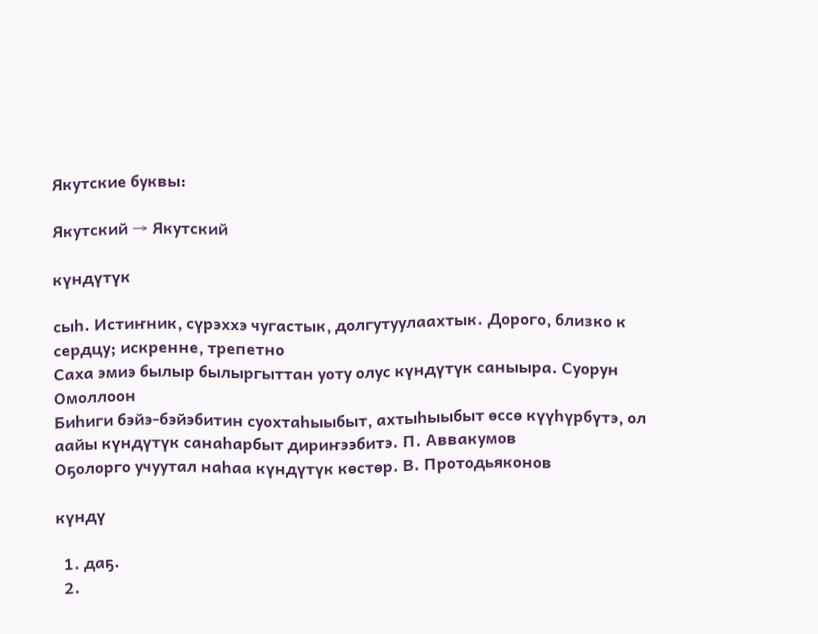Якутские буквы:

Якутский → Якутский

күндүтүк

сыһ. Истиҥник, сүрэххэ чугастык, долгутуулаахтык. Дорого, близко к сердцу; искренне, трепетно
Саха эмиэ былыр былыргыттан уоту олус күндүтүк саныыра. Суорун Омоллоон
Биһиги бэйэ-бэйэбитин суохтаһыыбыт, ахтыһыыбыт өссө күүһүрбүтэ, ол аайы күндүтүк санаһарбыт дириҥээбитэ. П. Аввакумов
Оҕолорго учуутал наһаа күндүтүк көстөр. В. Протодьяконов

күндү

  1. даҕ.
  2.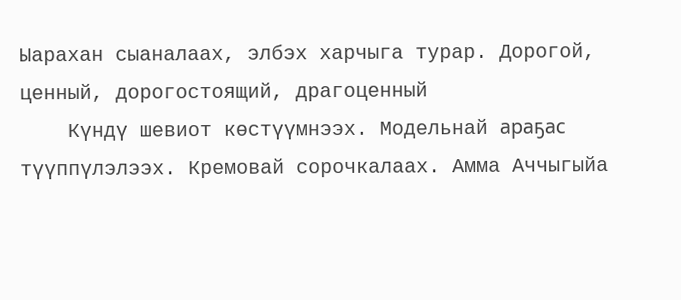Ыарахан сыаналаах, элбэх харчыга турар. Дорогой, ценный, дорогостоящий, драгоценный
    Күндү шевиот көстүүмнээх. Модельнай араҕас түүппүлэлээх. Кремовай сорочкалаах. Амма Аччыгыйа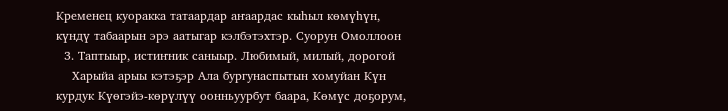Кременец куоракка татаардар аҥаардас кыһыл көмүһүн, күндү табаарын эрэ аатыгар кэлбэтэхтэр. Суорун Омоллоон
  3. Таптыыр, истиҥник саныыр. Любимый, милый, дорогой
    Харыйа арыы кэтэҕэр Ала бургунаспытын хомуйан Күн курдук Күөгэйэ-көрүлүү оонньуурбут баара, Көмүс доҕорум,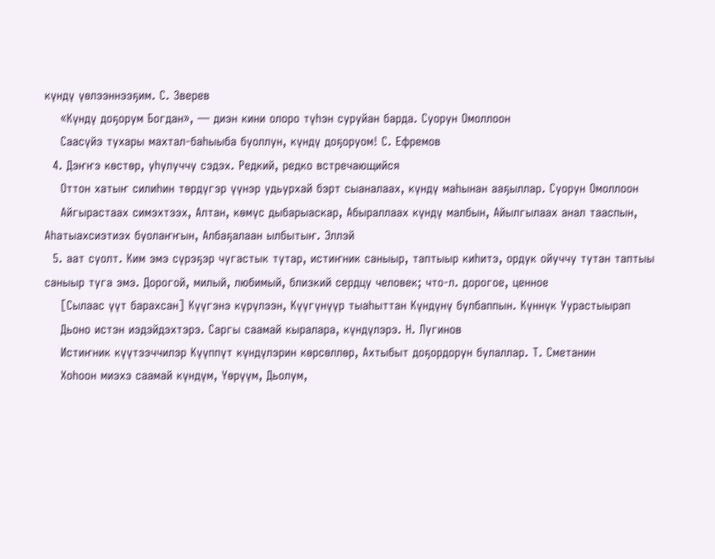күндү үөлээннээҕим. С. Зверев
    «Күндү доҕорум Богдан», — диэн кини олоро түһэн суруйан барда. Суорун Омоллоон
    Саасүйэ тухары махтал-баһыыба буоллун, күндү доҕоруом! С. Ефремов
  4. Дэҥҥэ көстөр, уһулуччу сэдэх. Редкий, редко встречающийся
    Оттон хатыҥ силиһин төрдүгэр үүнэр удьурхай бэрт сыаналаах, күндү маһынан ааҕыллар. Суорун Омоллоон
    Айгырастаах симэхтээх, Алтан, көмүс дыбарыаскар, Абыраллаах күндү малбын, Айылгылаах анал тааспын, Аһатыахсиэтиэх буолаҥҥын, Албаҕалаан ылбытыҥ. Эллэй
  5. аат суолт. Ким эмэ сүрэҕэр чугастык тутар, истиҥник саныыр, таптыыр киһитэ, ордук ойуччу тутан таптыы саныыр туга эмэ. Дорогой, милый, любимый, близкий сердцу человек; что-л. дорогое, ценное
    [Сылаас үүт барахсан] Күүгэнэ күрүлээн, Күүгүнүүр тыаһыттан Күндүнү булбаппын. Күннүк Уурастыырап
    Дьоно истэн иэдэйдэхтэрэ. Саргы саамай кыралара, күндүлэрэ. Н. Лугинов
    Истиҥник күүтээччилэр Күүппүт күндүлэрин көрсөллөр, Ахтыбыт доҕордорун булаллар. Т. Сметанин
    Хоһоон миэхэ саамай күндүм, Үөрүүм, Дьолум,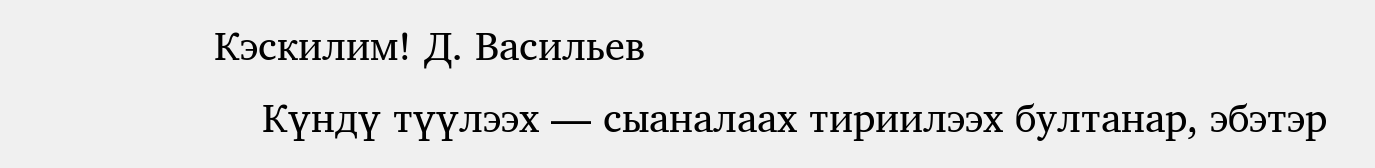Кэскилим! Д. Васильев
    Күндү түүлээх — сыаналаах тириилээх бултанар, эбэтэр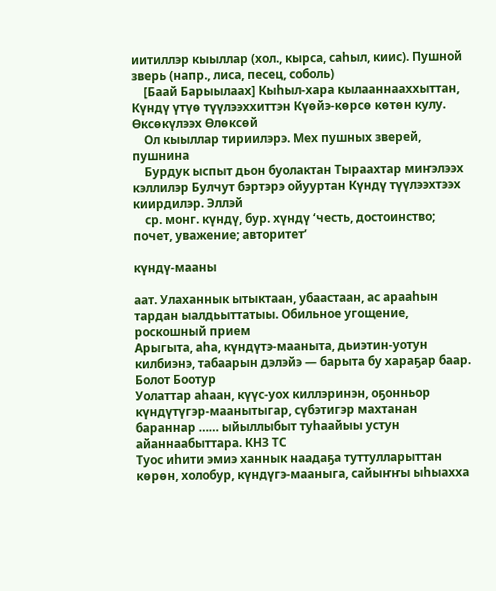иитиллэр кыыллар (хол., кырса, саһыл, киис). Пушной зверь (напр., лиса, песец, соболь)
    [Баай Барыылаах] Кыһыл-хара кылааннааххыттан, Күндү үтүө түүлээххиттэн Күөйэ-көрсө көтөн кулу. Өксөкүлээх Өлөксөй
    Ол кыыллар тириилэрэ. Мех пушных зверей, пушнина
    Бурдук ыспыт дьон буолактан Тыраахтар миҥэлээх кэллилэр Булчут бэртэрэ ойууртан Күндү түүлээхтээх киирдилэр. Эллэй
    ср. монг. күндү, бур. хүндү ‘честь, достоинство; почет, уважение; авторитет’

күндү-мааны

аат. Улаханнык ытыктаан, убаастаан, ас арааһын тардан ыалдьыттатыы. Обильное угощение, роскошный прием
Арыгыта, аһа, күндүтэ-мааныта, дьиэтин-уотун килбиэнэ, табаарын дэлэйэ — барыта бу хараҕар баар. Болот Боотур
Уолаттар аһаан, күүс-уох киллэринэн, оҕонньор күндүтүгэр-маанытыгар, сүбэтигэр махтанан бараннар …… ыйыллыбыт туһаайыы устун айаннаабыттара. КНЗ ТС
Туос иһити эмиэ ханнык наадаҕа туттулларыттан көрөн, холобур, күндүгэ-мааныга, сайыҥҥы ыһыахха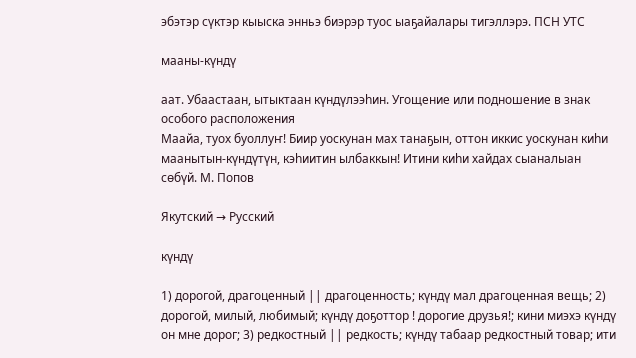эбэтэр сүктэр кыыска энньэ биэрэр туос ыаҕайалары тигэллэрэ. ПСН УТС

мааны-күндү

аат. Убаастаан, ытыктаан күндүлээһин. Угощение или подношение в знак особого расположения
Маайа, туох буоллуҥ! Биир уоскунан мах танаҕын, оттон иккис уоскунан киһи маанытын-күндүтүн, кэһиитин ылбаккын! Итини киһи хайдах сыаналыан сөбүй. М. Попов

Якутский → Русский

күндү

1) дорогой, драгоценный || драгоценность; күндү мал драгоценная вещь; 2) дорогой, милый, любимый; күндү доҕоттор ! дорогие друзья!; кини миэхэ күндү он мне дорог; 3) редкостный || редкость; күндү табаар редкостный товар; ити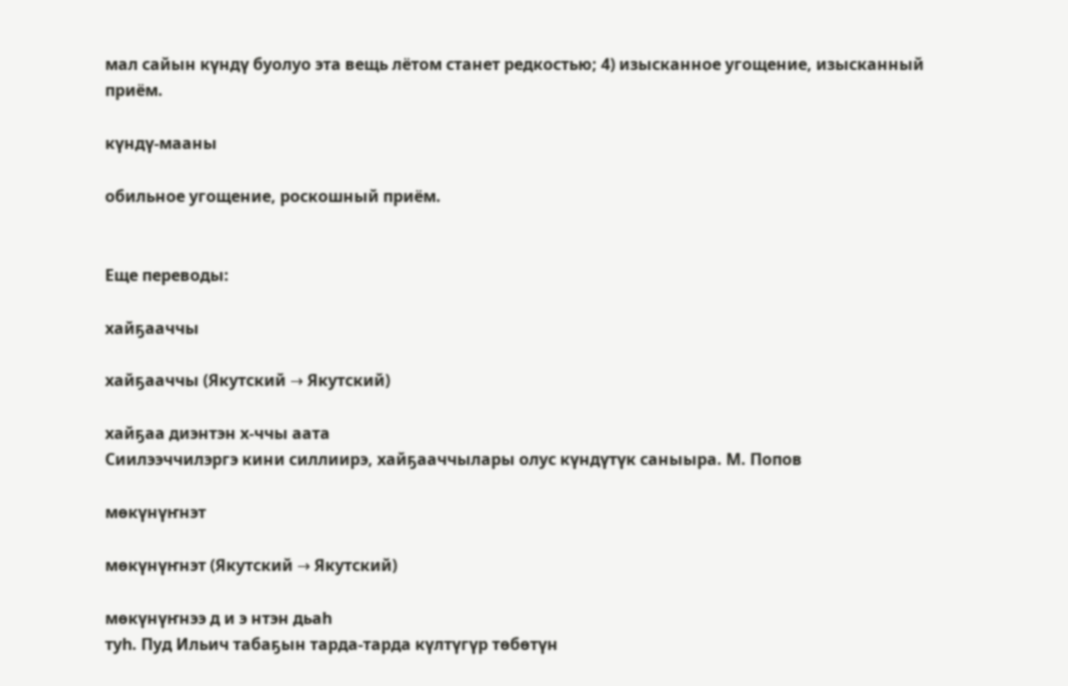мал сайын күндү буолуо эта вещь лётом станет редкостью; 4) изысканное угощение, изысканный приём.

күндү-мааны

обильное угощение, роскошный приём.


Еще переводы:

хайҕааччы

хайҕааччы (Якутский → Якутский)

хайҕаа диэнтэн х-ччы аата
Сиилээччилэргэ кини силлиирэ, хайҕааччылары олус күндүтүк саныыра. М. Попов

мөкүнүҥнэт

мөкүнүҥнэт (Якутский → Якутский)

мөкүнүҥнээ д и э нтэн дьаһ
туһ. Пуд Ильич табаҕын тарда-тарда күлтүгүр төбөтүн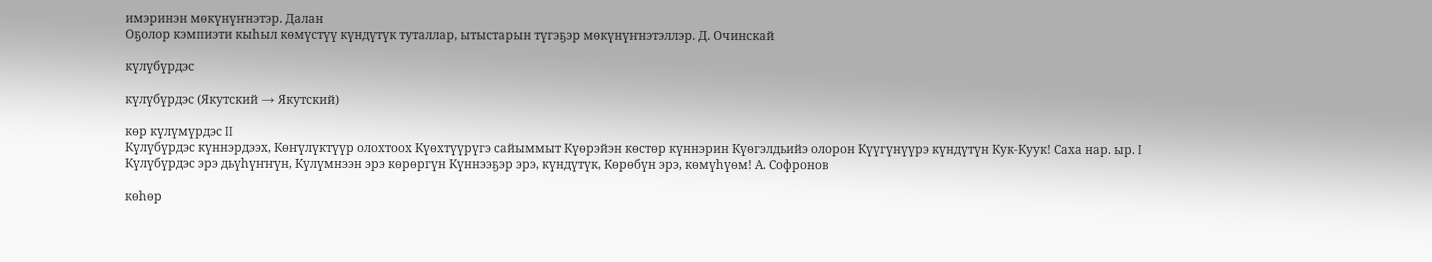имэринэн мөкүнүҥнэтэр. Далан
Оҕолор кэмпиэти кыһыл көмүстүү күндүтүк туталлар, ытыстарын түгэҕэр мөкүнүҥнэтэллэр. Д. Очинскай

күлүбүрдэс

күлүбүрдэс (Якутский → Якутский)

көр күлүмүрдэс II
Күлүбүрдэс күннэрдээх, Көҥүлүктүүр олохтоох Күөхтүүрүгэ сайыммыт Күөрэйэн көстөр күннэрин Күөгэлдьийэ олорон Күүгүнүүрэ күндүтүн Кук-Куук! Саха нар. ыр. I
Күлүбүрдэс эрэ дьүһүҥҥүн, Күлүмнээн эрэ көрөргүн Күннээҕэр эрэ, күндүтүк, Көрөбүн эрэ, көмүһүөм! А. Софронов

көһөр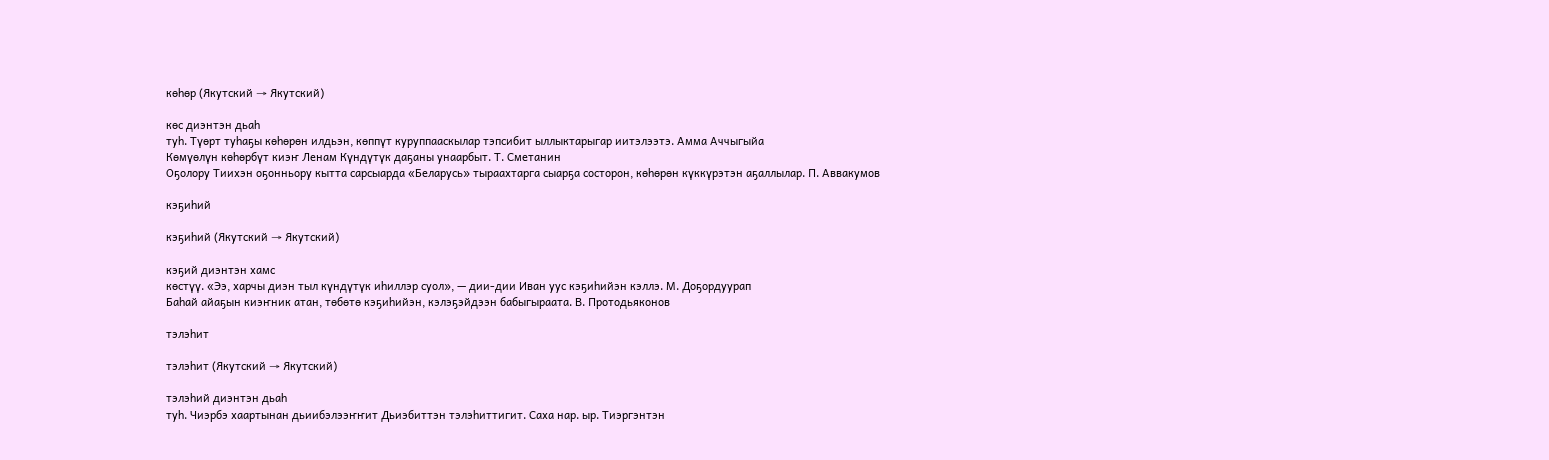көһөр (Якутский → Якутский)

көс диэнтэн дьаһ
туһ. Түөрт туһаҕы көһөрөн илдьэн, көппүт куруппааскылар тэпсибит ыллыктарыгар иитэлээтэ. Амма Аччыгыйа
Көмүөлүн көһөрбүт киэҥ Ленам Күндүтүк даҕаны унаарбыт. Т. Сметанин
Оҕолору Тиихэн оҕонньору кытта сарсыарда «Беларусь» тыраахтарга сыарҕа состорон, көһөрөн күккүрэтэн аҕаллылар. П. Аввакумов

кэҕиһий

кэҕиһий (Якутский → Якутский)

кэҕий диэнтэн хамс
көстүү. «Ээ, харчы диэн тыл күндүтүк иһиллэр суол», — дии-дии Иван уус кэҕиһийэн кэллэ. М. Доҕордуурап
Баһай айаҕын киэҥник атан, төбөтө кэҕиһийэн, кэлэҕэйдээн бабыгыраата. В. Протодьяконов

тэлэһит

тэлэһит (Якутский → Якутский)

тэлэһий диэнтэн дьаһ
туһ. Чиэрбэ хаартынан дьиибэлээҥҥит Дьиэбиттэн тэлэһиттигит. Саха нар. ыр. Тиэргэнтэн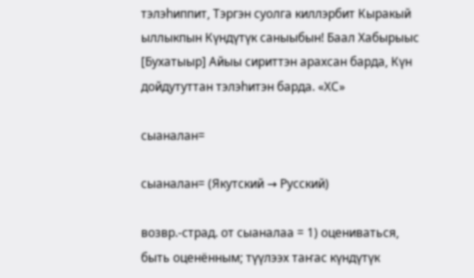тэлэһиппит, Тэргэн суолга киллэрбит Кыракый ыллыкпын Күндүтүк саныыбын! Баал Хабырыыс
[Бухатыыр] Айыы сириттэн арахсан барда, Күн дойдутуттан тэлэһитэн барда. «ХС»

сыаналан=

сыаналан= (Якутский → Русский)

возвр.-страд. от сыаналаа = 1) оцениваться, быть оценённым; түүлээх таҥас күндүтүк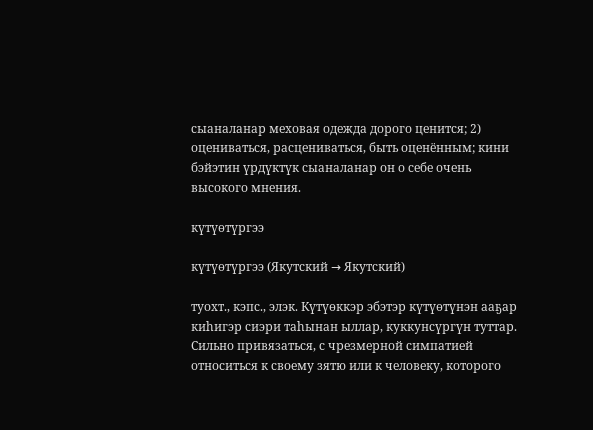сыаналанар меховая одежда дорого ценится; 2) оцениваться, расцениваться, быть оценённым; кини бэйэтин үрдүктүк сыаналанар он о себе очень высокого мнения.

күтүөтүргээ

күтүөтүргээ (Якутский → Якутский)

туохт., кэпс., элэк. Күтүөккэр эбэтэр күтүөтүнэн ааҕар киһигэр сиэри таһынан ыллар, куккунсүргүн туттар. Сильно привязаться, с чрезмерной симпатией относиться к своему зятю или к человеку, которого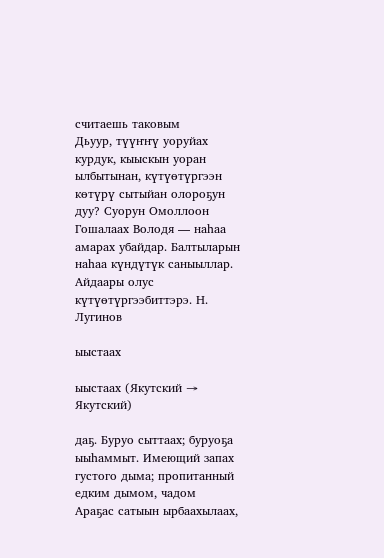считаешь таковым
Дьуур, түүҥҥү уоруйах курдук, кыыскын уоран ылбытынан, күтүөтүргээн көтүрү сытыйан олороҕун дуу? Суорун Омоллоон
Гошалаах Володя — наһаа амарах убайдар. Балтыларын наһаа күндүтүк саныыллар. Айдаары олус күтүөтүргээбиттэрэ. Н. Лугинов

ыыстаах

ыыстаах (Якутский → Якутский)

даҕ. Буруо сыттаах; буруоҕа ыыһаммыт. Имеющий запах густого дыма; пропитанный едким дымом, чадом
Араҕас сатыын ырбаахылаах,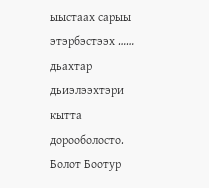ыыстаах сарыы этэрбэстээх …… дьахтар дьиэлээхтэри кытта дорооболосто. Болот Боотур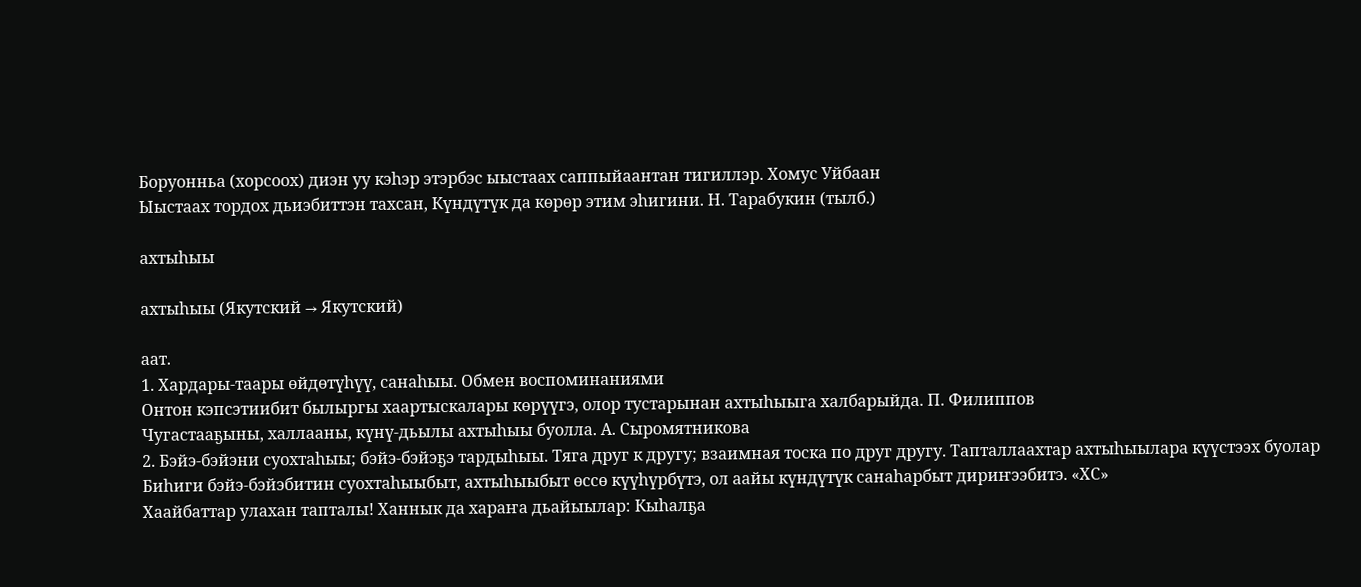Боруонньа (хорсоох) диэн уу кэһэр этэрбэс ыыстаах саппыйаантан тигиллэр. Хомус Уйбаан
Ыыстаах тордох дьиэбиттэн тахсан, Күндүтүк да көрөр этим эһигини. Н. Тарабукин (тылб.)

ахтыһыы

ахтыһыы (Якутский → Якутский)

аат.
1. Хардары-таары өйдөтүһүү, санаһыы. Обмен воспоминаниями
Онтон кэпсэтиибит былыргы хаартыскалары көрүүгэ, олор тустарынан ахтыһыыга халбарыйда. П. Филиппов
Чугастааҕыны, халлааны, күнү-дьылы ахтыһыы буолла. А. Сыромятникова
2. Бэйэ-бэйэни суохтаһыы; бэйэ-бэйэҕэ тардыһыы. Тяга друг к другу; взаимная тоска по друг другу. Тапталлаахтар ахтыһыылара күүстээх буолар
Биһиги бэйэ-бэйэбитин суохтаһыыбыт, ахтыһыыбыт өссө күүһүрбүтэ, ол аайы күндүтүк санаһарбыт дириҥээбитэ. «ХС»
Хаайбаттар улахан тапталы! Ханнык да хараҥа дьайыылар: Кыһалҕа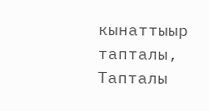кынаттыыр тапталы, Тапталы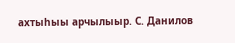ахтыһыы арчылыыр. С. Данилов